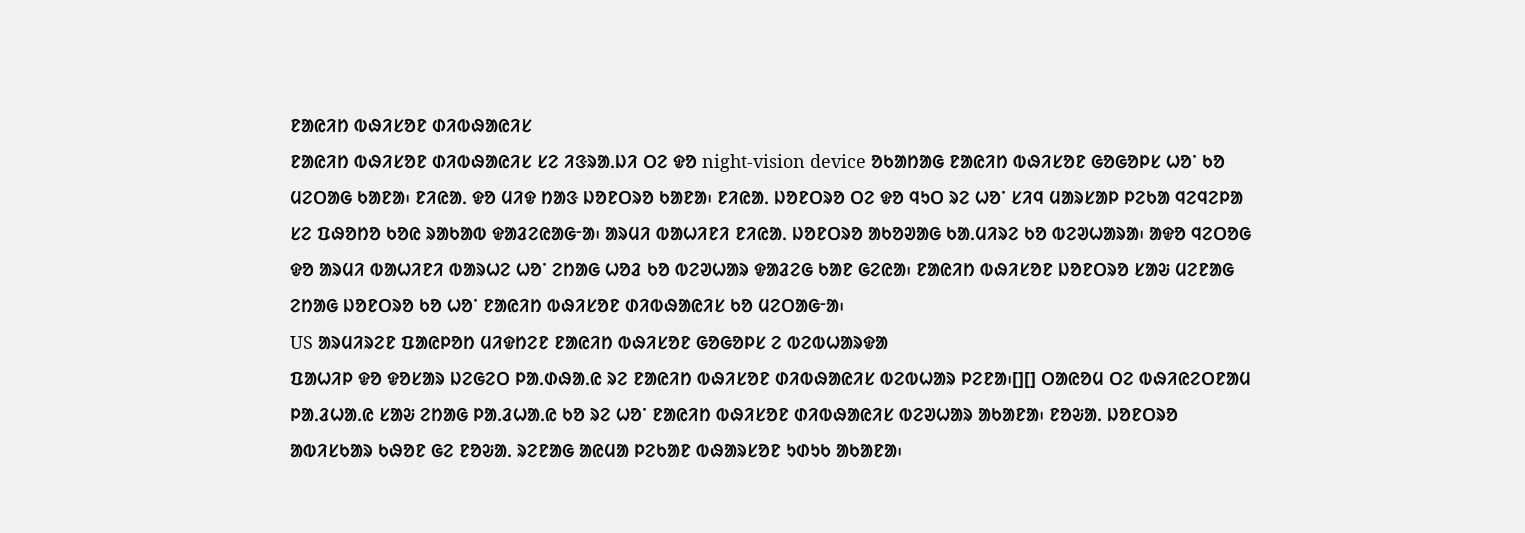ᱱᱟᱭᱤᱴ ᱵᱷᱤᱥᱚᱱ ᱰᱤᱵᱷᱟᱭᱤᱥ
ᱱᱟᱭᱤᱴ ᱵᱷᱤᱥᱚᱱ ᱰᱤᱵᱷᱟᱭᱤᱥ ᱥᱮ ᱤᱝᱨᱟᱹᱡᱤ ᱛᱮ ᱫᱚ night-vision device ᱚᱠᱟᱴᱟᱜ ᱱᱟᱭᱤᱴ ᱵᱷᱤᱥᱚᱱ ᱜᱚᱜᱚᱞᱥ ᱦᱚᱸ ᱠᱚ ᱢᱮᱛᱟᱜ ᱠᱟᱱᱟ᱾ ᱱᱤᱭᱟᱹ ᱫᱚ ᱢᱤᱫ ᱴᱟᱝ ᱡᱚᱱᱛᱨᱚ ᱠᱟᱱᱟ᱾ ᱱᱤᱭᱟᱹ ᱡᱚᱱᱛᱨᱚ ᱛᱮ ᱫᱚ ᱧᱩᱛ ᱨᱮ ᱦᱚᱸ ᱥᱤᱧ ᱢᱟᱨᱥᱟᱞ ᱞᱮᱠᱟ ᱧᱮᱧᱮᱞᱟ ᱥᱮ ᱯᱷᱚᱴᱚ ᱠᱚᱭ ᱨᱟᱠᱟᱵ ᱫᱟᱲᱮᱭᱟᱜᱼᱟ᱾ ᱟᱨᱢᱤ ᱵᱟᱦᱤᱱᱤ ᱱᱤᱭᱟᱹ ᱡᱚᱱᱛᱨᱚ ᱟᱠᱚᱣᱟᱜ ᱠᱟᱹᱢᱤᱨᱮ ᱠᱚ ᱵᱮᱣᱦᱟᱨᱟ᱾ ᱟᱫᱚ ᱧᱮᱛᱚᱜ ᱫᱚ ᱟᱨᱢᱤ ᱵᱟᱦᱤᱱᱤ ᱵᱟᱨᱦᱮ ᱦᱚᱸ ᱮᱴᱟᱜ ᱦᱚᱲ ᱠᱚ ᱵᱮᱣᱦᱟᱨ ᱫᱟᱲᱮᱜ ᱠᱟᱱ ᱜᱮᱭᱟ᱾ ᱱᱟᱭᱤᱴ ᱵᱷᱤᱥᱚᱱ ᱡᱚᱱᱛᱨᱚ ᱥᱟᱶ ᱢᱮᱱᱟᱜ ᱮᱴᱟᱜ ᱡᱚᱱᱛᱨᱚ ᱠᱚ ᱦᱚᱸ ᱱᱟᱭᱤᱴ ᱵᱷᱤᱥᱚᱱ ᱰᱤᱵᱷᱟᱭᱤᱥ ᱠᱚ ᱢᱮᱛᱟᱜᱼᱟ᱾
US ᱟᱨᱢᱤᱨᱮᱱ ᱯᱟᱭᱞᱚᱴ ᱢᱤᱫᱴᱮᱱ ᱱᱟᱭᱤᱴ ᱵᱷᱤᱥᱚᱱ ᱜᱚᱜᱚᱞᱥ ᱮ ᱵᱮᱵᱦᱟᱨᱫᱟ
ᱯᱟᱦᱤᱞ ᱫᱚ ᱫᱚᱥᱟᱨ ᱡᱮᱜᱮᱛ ᱞᱟᱹᱰᱷᱟᱹᱭ ᱨᱮ ᱱᱟᱭᱤᱴ ᱵᱷᱤᱥᱚᱱ ᱰᱤᱵᱷᱟᱭᱤᱥ ᱵᱮᱵᱦᱟᱨ ᱞᱮᱱᱟ᱾[][] ᱛᱟᱭᱚᱢ ᱛᱮ ᱵᱷᱤᱭᱮᱛᱱᱟᱢ ᱞᱟᱹᱲᱦᱟᱹᱭ ᱥᱟᱶ ᱮᱴᱟᱜ ᱞᱟᱹᱲᱦᱟᱹᱭ ᱠᱚ ᱨᱮ ᱦᱚᱸ ᱱᱟᱭᱤᱴ ᱵᱷᱤᱥᱚᱱ ᱰᱤᱵᱷᱟᱭᱤᱥ ᱵᱮᱣᱦᱟᱨ ᱟᱠᱟᱱᱟ᱾ ᱱᱚᱶᱟᱹ ᱡᱚᱱᱛᱨᱚ ᱟᱵᱤᱥᱠᱟᱨ ᱠᱷᱚᱱ ᱜᱮ ᱱᱚᱶᱟᱹ ᱨᱮᱱᱟᱜ ᱟᱭᱢᱟ ᱞᱮᱠᱟᱱ ᱵᱷᱟᱨᱥᱚᱱ ᱩᱰᱩᱠ ᱟᱠᱟᱱᱟ᱾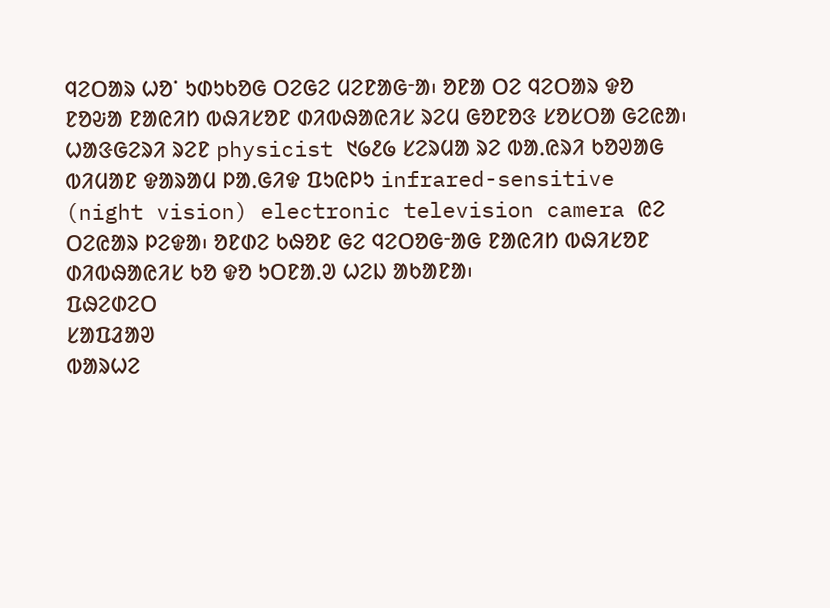ᱧᱮᱛᱟᱨ ᱦᱚᱸ ᱩᱰᱩᱠᱚᱜ ᱛᱮᱜᱮ ᱢᱮᱱᱟᱜᱼᱟ᱾ ᱚᱱᱟ ᱛᱮ ᱧᱮᱛᱟᱨ ᱫᱚ ᱱᱚᱶᱟ ᱱᱟᱭᱤᱴ ᱵᱷᱤᱥᱚᱱ ᱰᱤᱵᱷᱟᱭᱤᱥ ᱨᱮᱢ ᱜᱚᱱᱚᱝ ᱥᱚᱥᱛᱟ ᱜᱮᱭᱟ᱾
ᱦᱟᱝᱜᱮᱨᱤ ᱨᱮᱱ physicist ᱑᱙᱒᱙ ᱥᱮᱨᱢᱟ ᱨᱮ ᱵᱟᱹᱭᱨᱤ ᱠᱚᱣᱟᱜ ᱵᱤᱢᱟᱱ ᱫᱟᱨᱟᱢ ᱞᱟᱹᱜᱤᱫ ᱯᱩᱭᱞᱩ infrared-sensitive (night vision) electronic television camera ᱭᱮ ᱛᱮᱭᱟᱨ ᱞᱮᱫᱟ᱾ ᱚᱱᱰᱮ ᱠᱷᱚᱱ ᱜᱮ ᱧᱮᱛᱚᱜᱼᱟᱜ ᱱᱟᱭᱤᱴ ᱵᱷᱤᱥᱚᱱ ᱰᱤᱵᱷᱟᱭᱤᱥ ᱠᱚ ᱫᱚ ᱩᱛᱱᱟᱹᱣ ᱦᱮᱡ ᱟᱠᱟᱱᱟ᱾
ᱯᱷᱮᱰᱮᱛ
ᱥᱟᱯᱲᱟᱣ
ᱵᱟᱨᱦᱮ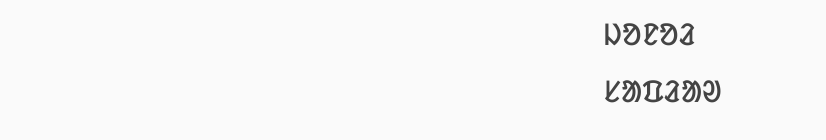ᱡᱚᱱᱚᱲ
ᱥᱟᱯᱲᱟᱣ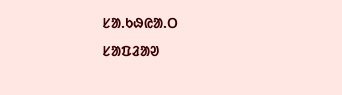ᱥᱟ.ᱠᱷᱭᱟ.ᱛ
ᱥᱟᱯᱲᱟᱣ